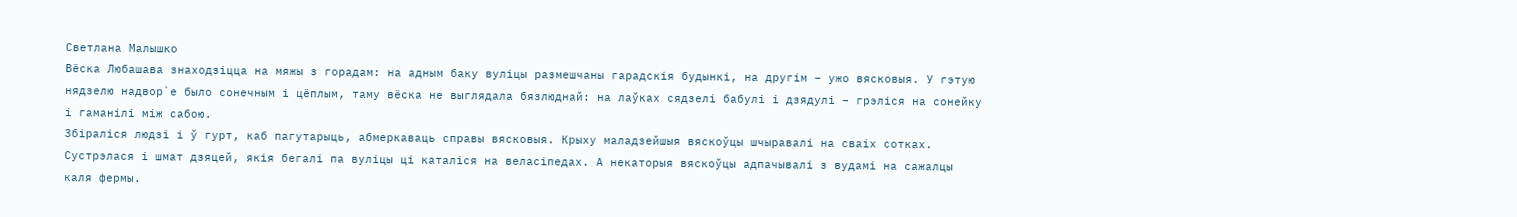Cветлана Малышко
Вёска Любашава знаходзіцца на мяжы з горадам: на адным баку вуліцы размешчаны гарадскія будынкі, на другім – ужо вясковыя. У гэтую нядзелю надвор`е было сонечным і цёплым, таму вёска не выглядала бязлюднай: на лаўках сядзелі бабулі і дзядулі – грэліся на сонейку і гаманілі між сабою.
Збіраліся людзі і ў гурт, каб пагутарыць, абмеркаваць справы вясковыя. Крыху маладзейшыя вяскоўцы шчыравалі на сваіх сотках. Сустрэлася і шмат дзяцей, якія бегалі па вуліцы ці каталіся на веласіпедах. А некаторыя вяскоўцы адпачывалі з вудамі на сажалцы каля фермы.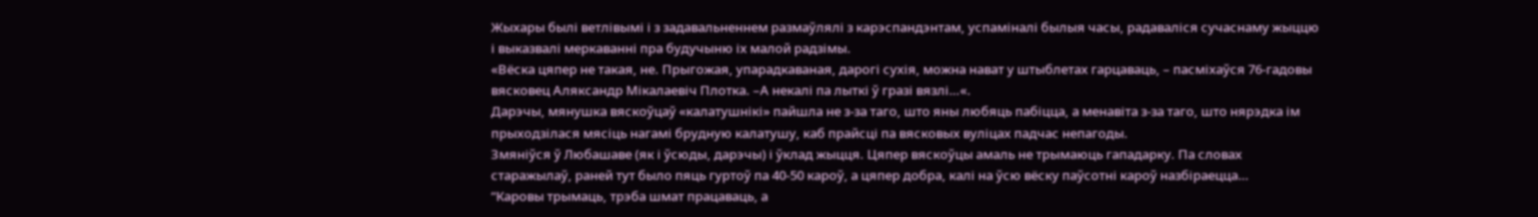Жыхары былі ветлівымі і з задавальненнем размаўлялі з карэспандэнтам, успаміналі былыя часы, радаваліся сучаснаму жыццю і выказвалі меркаванні пра будучыню іх малой радзімы.
«Вёска цяпер не такая, не. Прыгожая, упарадкаваная, дарогі сухія, можна нават у штыблетах гарцаваць, – пасміхаўся 76-гадовы вясковец Аляксандр Мікалаевіч Плотка. –А некалі па лыткі ў гразі вязлі…«.
Дарэчы, мянушка вяскоўцаў «калатушнікі» пайшла не з-за таго, што яны любяць пабіцца, а менавіта з-за таго, што нярэдка ім прыходзілася мясіць нагамі брудную калатушу, каб прайсці па вясковых вуліцах падчас непагоды.
Змяніўся ў Любашаве (як і ўсюды, дарэчы) і ўклад жыцця. Цяпер вяскоўцы амаль не трымаюць гападарку. Па словах старажылаў, раней тут было пяць гуртоў па 40-50 кароў, а цяпер добра, калі на ўсю вёску паўсотні кароў назбіраецца…
“Каровы трымаць, трэба шмат працаваць, а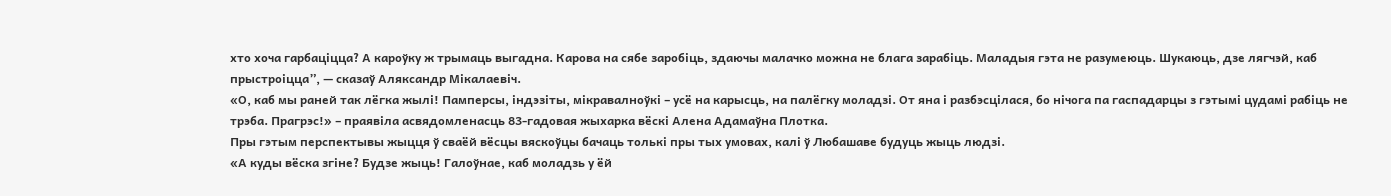хто хоча гарбаціцца? А кароўку ж трымаць выгадна. Карова на сябе заробіць, здаючы малачко можна не блага зарабіць. Маладыя гэта не разумеюць. Шукаюць, дзе лягчэй, каб прыстроіцца”, — сказаў Аляксандр Мікалаевіч.
«О, каб мы раней так лёгка жылі! Памперсы, індэзіты, мікравалноўкі – усё на карысць, на палёгку моладзі. От яна і разбэсцілася, бо нічога па гаспадарцы з гэтымі цудамі рабіць не трэба. Прагрэс!» – праявіла асвядомленасць 83-гадовая жыхарка вёскі Алена Адамаўна Плотка.
Пры гэтым перспектывы жыцця ў сваёй вёсцы вяскоўцы бачаць толькі пры тых умовах, калі ў Любашаве будуць жыць людзі.
«А куды вёска згіне? Будзе жыць! Галоўнае, каб моладзь у ёй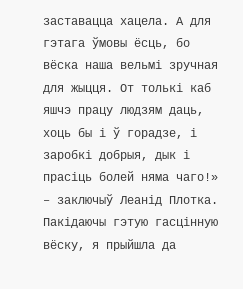заставацца хацела. А для гэтага ўмовы ёсць, бо вёска наша вельмі зручная для жыцця. От толькі каб яшчэ працу людзям даць, хоць бы і ў горадзе, і заробкі добрыя, дык і прасіць болей няма чаго!» – заключыў Леанід Плотка.
Пакідаючы гэтую гасцінную вёску, я прыйшла да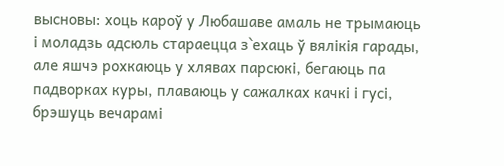высновы: хоць кароў у Любашаве амаль не трымаюць і моладзь адсюль стараецца з`ехаць ў вялікія гарады, але яшчэ рохкаюць у хлявах парсюкі, бегаюць па падворках куры, плаваюць у сажалках качкі і гусі, брэшуць вечарамі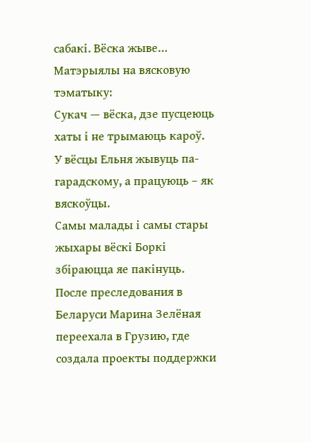сабакі. Вёска жыве…
Матэрыялы на вясковую тэматыку:
Сукач — вёска, дзе пусцеюць хаты і не трымаюць кароў.
У вёсцы Ельня жывуць па-гарадскому, а працуюць – як вяскоўцы.
Самы малады і самы стары жыхары вёскі Боркі збіраюцца яе пакінуць.
После преследования в Беларуси Марина Зелёная переехала в Грузию, где создала проекты поддержки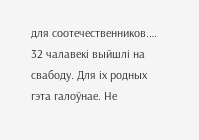для соотечественников.…
32 чалавекі выйшлі на свабоду. Для іх родных гэта галоўнае. Не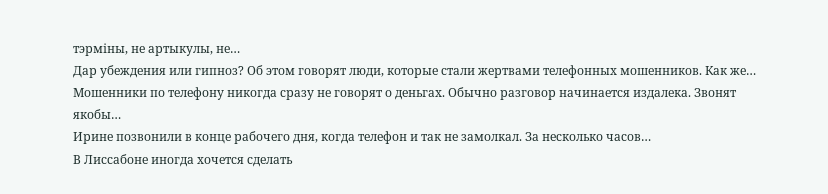тэрміны, не артыкулы, не…
Дар убеждения или гипноз? Об этом говорят люди, которые стали жертвами телефонных мошенников. Как же…
Мошенники по телефону никогда сразу не говорят о деньгах. Обычно разговор начинается издалека. Звонят якобы…
Ирине позвонили в конце рабочего дня, когда телефон и так не замолкал. За несколько часов…
В Лиссабоне иногда хочется сделать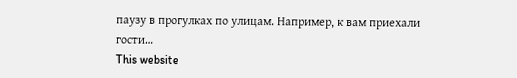паузу в прогулках по улицам. Например, к вам приехали гости…
This website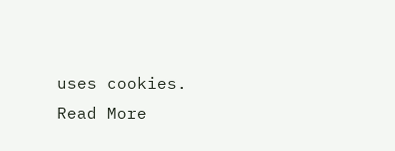uses cookies.
Read More